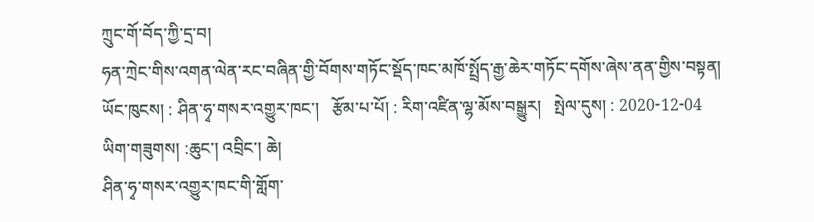ཀྲུང་གོ་བོད་ཀྱི་དྲ་བ།
ཧན་ཀྲེང་གིས་འགན་ལེན་རང་བཞིན་གྱི་བོགས་གཏོང་སྡོད་ཁང་མཁོ་སྤྲོད་རྒྱ་ཆེར་གཏོང་དགོས་ཞེས་ནན་གྱིས་བསྟན།
ཡོང་ཁུངས། : ཤིན་ཧྭ་གསར་འགྱུར་ཁང་།   རྩོམ་པ་པོ། : རིག་འཛིན་ལྷ་མོས་བསྒྱུར།   སྤེལ་དུས། : 2020-12-04
ཡིག་གཟུགས། :ཆུང་། འབྲིང་། ཆེ།
ཤིན་ཧྭ་གསར་འགྱུར་ཁང་གི་གློག་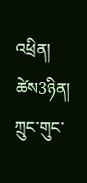འཕྲིན། ཚེས3ཉིན། ཀྲུང་གུང་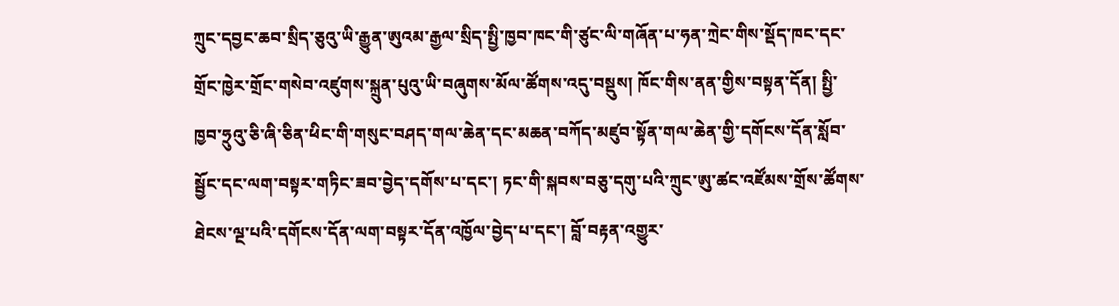ཀྲུང་དབྱང་ཆབ་སྲིད་ཅུའུ་ཡི་རྒྱུན་ཨུའམ་རྒྱལ་སྲིད་སྤྱི་ཁྱབ་ཁང་གི་ཙུང་ལི་གཞོན་པ་ཧན་ཀྲེང་གིས་སྡོད་ཁང་དང་གྲོང་ཁྱེར་གྲོང་གསེབ་འཛུགས་སྐྲུན་པུའུ་ཡི་བཞུགས་མོལ་ཚོགས་འདུ་བསྡུས། ཁོང་གིས་ནན་གྱིས་བསྟན་དོན། སྤྱི་ཁྱབ་ཧྲུའུ་ཅི་ཞི་ཅིན་ཕིང་གི་གསུང་བཤད་གལ་ཆེན་དང་མཆན་བཀོད་མཛུབ་སྟོན་གལ་ཆེན་གྱི་དགོངས་དོན་སློབ་སྦྱོང་དང་ལག་བསྟར་གཏིང་ཟབ་བྱེད་དགོས་པ་དང་། ཏང་གི་སྐབས་བཅུ་དགུ་པའི་ཀྲུང་ཨུ་ཚང་འཛོམས་གྲོས་ཚོགས་ཐེངས་ལྔ་པའི་དགོངས་དོན་ལག་བསྟར་དོན་འཁྱོལ་བྱེད་པ་དང་། བློ་བརྟན་འགྱུར་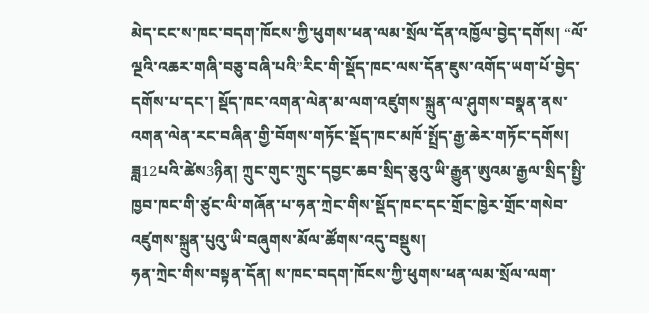མེད་ངང་ས་ཁང་བདག་ཁོངས་ཀྱི་ཕུགས་ཕན་ལམ་སྲོལ་དོན་འཁྱོལ་བྱེད་དགོས། “ལོ་ལྔའི་འཆར་གཞི་བཅུ་བཞི་པའི”རིང་གི་སྡོད་ཁང་ལས་དོན་ཇུས་འགོད་ཡག་པོ་བྱེད་དགོས་པ་དང་། སྡོད་ཁང་འགན་ལེན་མ་ལག་འཛུགས་སྐྲུན་ལ་ཤུགས་བསྣན་ནས་འགན་ལེན་རང་བཞིན་གྱི་བོགས་གཏོང་སྡོད་ཁང་མཁོ་སྤྲོད་རྒྱ་ཆེར་གཏོང་དགོས།
ཟླ12པའི་ཚེས3ཉིན། ཀྲུང་གུང་ཀྲུང་དབྱང་ཆབ་སྲིད་ཅུའུ་ཡི་རྒྱུན་ཨུའམ་རྒྱལ་སྲིད་སྤྱི་ཁྱབ་ཁང་གི་ཙུང་ལི་གཞོན་པ་ཧན་ཀྲེང་གིས་སྡོད་ཁང་དང་གྲོང་ཁྱེར་གྲོང་གསེབ་འཛུགས་སྐྲུན་པུའུ་ཡི་བཞུགས་མོལ་ཚོགས་འདུ་བསྡུས།
ཧན་ཀྲེང་གིས་བསྟན་དོན། ས་ཁང་བདག་ཁོངས་ཀྱི་ཕུགས་ཕན་ལམ་སྲོལ་ལག་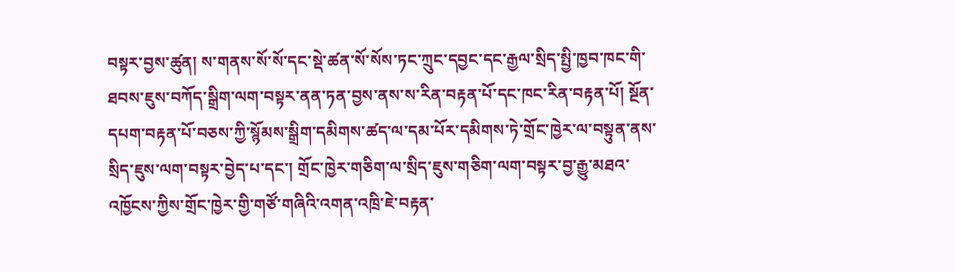བསྟར་བྱས་ཚུན། ས་གནས་སོ་སོ་དང་སྡེ་ཚན་སོ་སོས་ཏང་ཀྲུང་དབྱང་དང་རྒྱལ་སྲིད་སྤྱི་ཁྱབ་ཁང་གི་ཐབས་ཇུས་བཀོད་སྒྲིག་ལག་བསྟར་ནན་ཏན་བྱས་ནས་ས་རིན་བརྟན་པོ་དང་ཁང་རིན་བརྟན་པོ། སྔོན་དཔག་བརྟན་པོ་བཅས་ཀྱི་སྙོམས་སྒྲིག་དམིགས་ཚད་ལ་དམ་པོར་དམིགས་ཏེ་གྲོང་ཁྱེར་ལ་བསྟུན་ནས་སྲིད་ཇུས་ལག་བསྟར་བྱེད་པ་དང་། གྲོང་ཁྱེར་གཅིག་ལ་སྲིད་ཇུས་གཅིག་ལག་བསྟར་བྱ་རྒྱུ་མཐའ་འཁྱོངས་ཀྱིས་གྲོང་ཁྱེར་གྱི་གཙོ་གཞིའི་འགན་འཁྲི་ཇེ་བརྟན་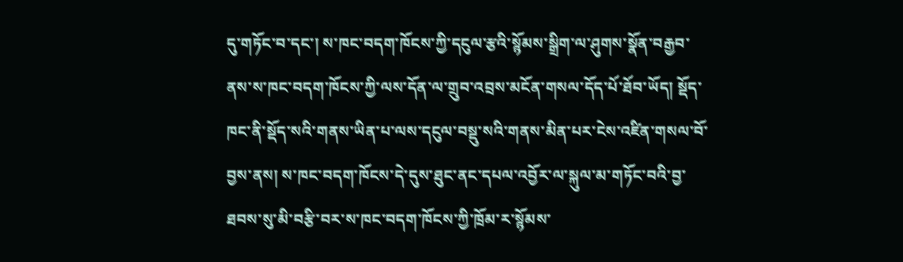དུ་གཏོང་བ་དང་། ས་ཁང་བདག་ཁོངས་ཀྱི་དངུལ་རྩའི་སྙོམས་སྒྲིག་ལ་ཤུགས་སྣོན་བརྒྱབ་ནས་ས་ཁང་བདག་ཁོངས་ཀྱི་ལས་དོན་ལ་གྲུབ་འབྲས་མངོན་གསལ་དོད་པོ་ཐོབ་ཡོད། སྡོད་ཁང་ནི་སྡོད་སའི་གནས་ཡིན་པ་ལས་དངུལ་བསྡུ་སའི་གནས་མིན་པར་ངེས་འཛིན་གསལ་བོ་བྱས་ནས། ས་ཁང་བདག་ཁོངས་དེ་དུས་ཐུང་ནང་དཔལ་འབྱོར་ལ་སྐུལ་མ་གཏོང་བའི་བྱ་ཐབས་སུ་མི་བརྩི་བར་ས་ཁང་བདག་ཁོངས་ཀྱི་ཁྲོམ་ར་སྙོམས་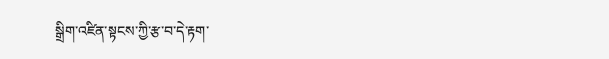སྒྲིག་འཛིན་སྟངས་ཀྱི་རྩ་བ་དེ་རྟག་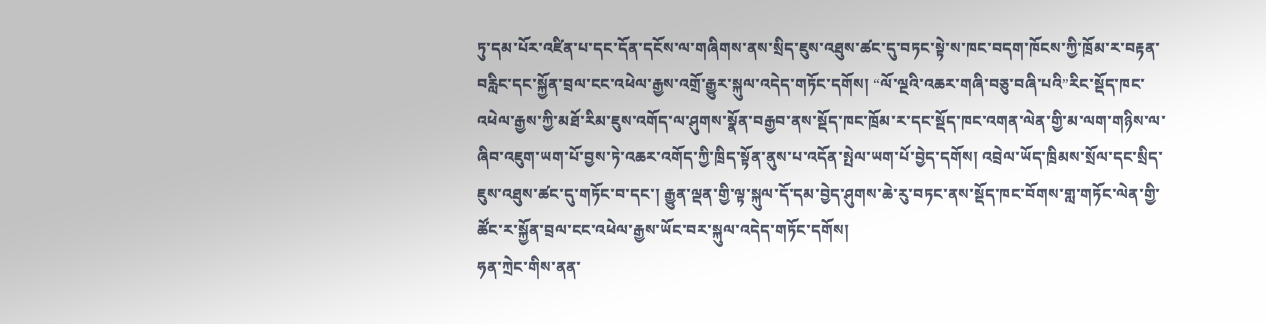ཏུ་དམ་པོར་འཛིན་པ་དང་དོན་དངོས་ལ་གཞིགས་ནས་སྲིད་ཇུས་འཐུས་ཚང་དུ་བཏང་སྟེ་ས་ཁང་བདག་ཁོངས་ཀྱི་ཁྲོམ་ར་བརྟན་བརླིང་དང་སྐྱོན་བྲལ་ངང་འཕེལ་རྒྱས་འགྲོ་རྒྱུར་སྐུལ་འདེད་གཏོང་དགོས། “ལོ་ལྔའི་འཆར་གཞི་བཅུ་བཞི་པའི”རིང་སྡོད་ཁང་འཕེལ་རྒྱས་ཀྱི་མཐོ་རིམ་ཇུས་འགོད་ལ་ཤུགས་སྣོན་བརྒྱབ་ནས་སྡོད་ཁང་ཁྲོམ་ར་དང་སྡོད་ཁང་འགན་ལེན་གྱི་མ་ལག་གཉིས་ལ་ཞིབ་འཇུག་ཡག་པོ་བྱས་ཏེ་འཆར་འགོད་ཀྱི་ཁྲིད་སྟོན་ནུས་པ་འདོན་སྤེལ་ཡག་པོ་བྱེད་དགོས། འབྲེལ་ཡོད་ཁྲིམས་སྲོལ་དང་སྲིད་ཇུས་འཐུས་ཚང་དུ་གཏོང་བ་དང་། རྒྱུན་ལྡན་གྱི་ལྟ་སྐུལ་དོ་དམ་བྱེད་ཤུགས་ཆེ་རུ་བཏང་ནས་སྡོད་ཁང་བོགས་གླ་གཏོང་ལེན་གྱི་ཚོང་ར་སྐྱོན་བྲལ་ངང་འཕེལ་རྒྱས་ཡོང་བར་སྐུལ་འདེད་གཏོང་དགོས།
ཧན་ཀྲེང་གིས་ནན་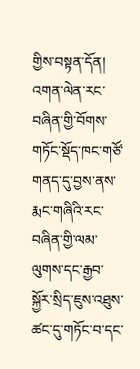གྱིས་བསྟན་དོན། འགན་ལེན་རང་བཞིན་གྱི་བོགས་གཏོང་སྡོད་ཁང་གཙོ་གནད་དུ་བྱས་ནས་རྨང་གཞིའི་རང་བཞིན་གྱི་ལམ་ལུགས་དང་རྒྱབ་སྐྱོར་སྲིད་ཇུས་འཐུས་ཚང་དུ་གཏོང་བ་དང་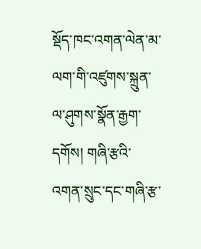སྡོད་ཁང་འགན་ལེན་མ་ལག་གི་འཛུགས་སྐྲུན་ལ་ཤུགས་སྣོན་རྒྱག་དགོས། གཞི་རྩའི་འགན་སྲུང་དང་གཞི་རྩ་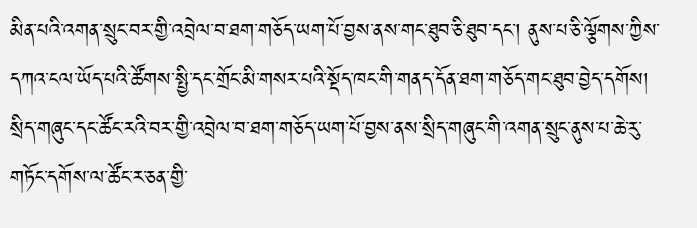མིན་པའི་འགན་སྲུང་བར་གྱི་འབྲེལ་བ་ཐག་གཅོད་ཡག་པོ་བྱས་ནས་གང་ཐུབ་ཅི་ཐུབ་དང་། ནུས་པ་ཅི་ལྕོགས་ཀྱིས་དཀའ་ངལ་ཡོད་པའི་ཚོགས་སྤྱི་དང་གྲོང་མི་གསར་པའི་སྡོད་ཁང་གི་གནད་དོན་ཐག་གཅོད་གང་ཐུབ་བྱེད་དགོས། སྲིད་གཞུང་དང་ཚོང་རའི་བར་གྱི་འབྲེལ་བ་ཐག་གཅོད་ཡག་པོ་བྱས་ནས་སྲིད་གཞུང་གི་འགན་སྲུང་ནུས་པ་ཆེ་རུ་གཏོང་དགོས་ལ་ཚོང་ར་ཅན་གྱི་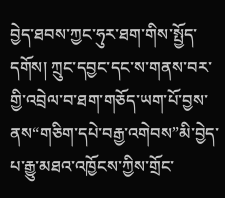བྱེད་ཐབས་ཀྱང་ཧུར་ཐག་གིས་སྤྱོད་དགོས། ཀྲུང་དབྱང་དང་ས་གནས་བར་གྱི་འབྲེལ་བ་ཐག་གཅོད་ཡག་པོ་བྱས་ནས“གཅིག་དཔེ་བརྒྱ་འགེབས”མི་བྱེད་པ་རྒྱུ་མཐའ་འཁྱོངས་ཀྱིས་གྲོང་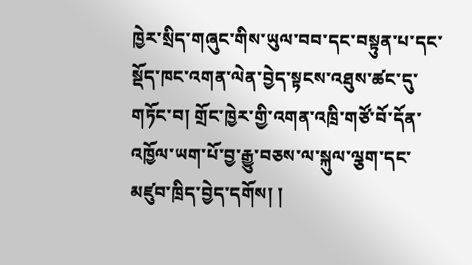ཁྱེར་སྲིད་གཞུང་གིས་ཡུལ་བབ་དང་བསྟུན་པ་དང་སྡོད་ཁང་འགན་ལེན་བྱེད་སྟངས་འཐུས་ཚང་དུ་གཏོང་བ། གྲོང་ཁྱེར་གྱི་འགན་འཁྲི་གཙོ་བོ་དོན་འཁྱོལ་ཡག་པོ་བྱ་རྒྱུ་བཅས་ལ་སྐུལ་ལྕག་དང་མཛུབ་ཁྲིད་བྱེད་དགོས། །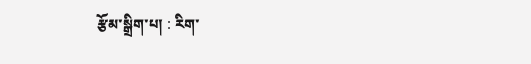རྩོམ་སྒྲིག་པ། : རིག་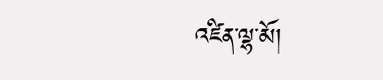འཛིན་ལྷ་མོ།